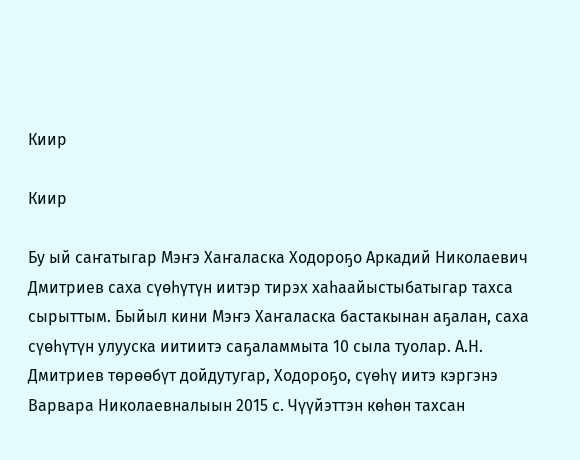Киир

Киир

Бу ый саҥатыгар Мэҥэ Хаҥаласка Ходороҕо Аркадий Николаевич Дмитриев саха сүөһүтүн иитэр тирэх хаһаайыстыбатыгар тахса сырыттым. Быйыл кини Мэҥэ Хаҥаласка бастакынан аҕалан, саха сүөһүтүн улууска иитиитэ саҕаламмыта 10 сыла туолар. А.Н. Дмитриев төрөөбүт дойдутугар, Ходороҕо, сүөһү иитэ кэргэнэ Варвара Николаевналыын 2015 с. Чүүйэттэн көһөн тахсан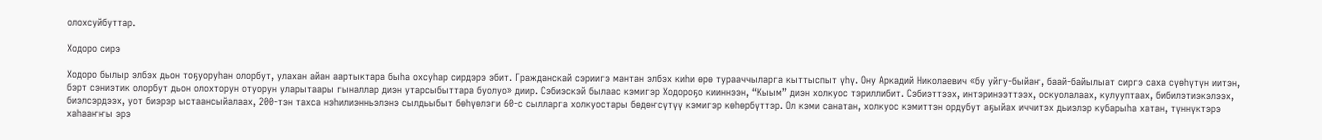олохсуйбуттар.

Ходоро сирэ

Ходоро былыр элбэх дьон тоҕуоруһан олорбут, улахан айан аартыктара быһа охсуһар сирдэрэ эбит. Гражданскай сэриигэ мантан элбэх киһи өрө турааччыларга кыттыспыт үһү. Ону Аркадий Николаевич «бу уйгу-быйаҥ, баай-байылыат сиргэ саха сүөһүтүн иитэн, бэрт сэниэтик олорбут дьон олохторун отуорун уларытаары гыналлар диэн утарсыбыттара буолуо» диир. Сэбиэскэй былаас кэмигэр Ходороҕо кииннээн, “Кыым” диэн холкуос тэриллибит. Сэбиэттээх, интэринээттээх, оскуолалаах, кулууптаах, бибилэтиэкэлээх, биэлсэрдээх, уот биэрэр ыстаансыйалаах, 200-тэн тахса нэһилиэнньэлэнэ сылдьыбыт бөһүөлэги 60-с сылларга холкуостары бөдөҥсүтүү кэмигэр көһөрбүттэр. Ол кэми санатан, холкуос кэмиттэн ордубут аҕыйах иччитэх дьиэлэр кубарыһа хатан, түннүктэрэ хаһааҥҥы эрэ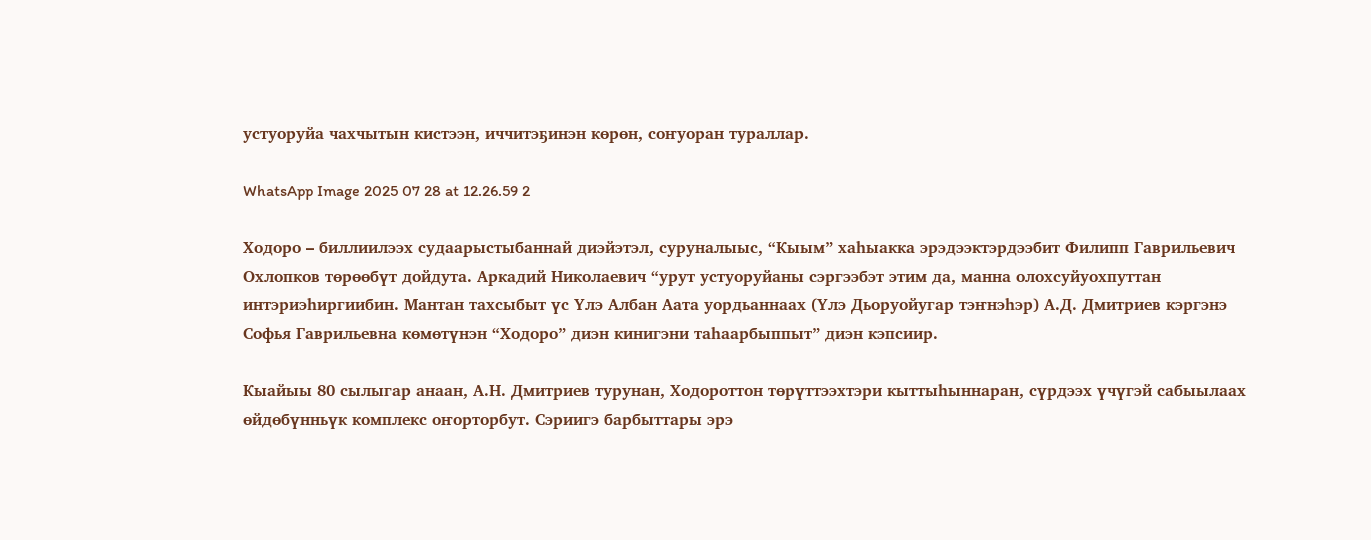устуоруйа чахчытын кистээн, иччитэҕинэн көрөн, соҥуоран тураллар.

WhatsApp Image 2025 07 28 at 12.26.59 2

Ходоро – биллиилээх судаарыстыбаннай диэйэтэл, суруналыыс, “Кыым” хаһыакка эрэдээктэрдээбит Филипп Гаврильевич Охлопков төрөөбүт дойдута. Аркадий Николаевич “урут устуоруйаны сэргээбэт этим да, манна олохсуйуохпуттан интэриэһиргиибин. Мантан тахсыбыт үс Үлэ Албан Аата уордьаннаах (Үлэ Дьоруойугар тэҥнэһэр) А.Д. Дмитриев кэргэнэ Софья Гаврильевна көмөтүнэн “Ходоро” диэн кинигэни таһаарбыппыт” диэн кэпсиир.

Кыайыы 80 сылыгар анаан, А.Н. Дмитриев турунан, Ходороттон төрүттээхтэри кыттыһыннаран, сүрдээх үчүгэй сабыылаах өйдөбүнньүк комплекс оҥорторбут. Сэриигэ барбыттары эрэ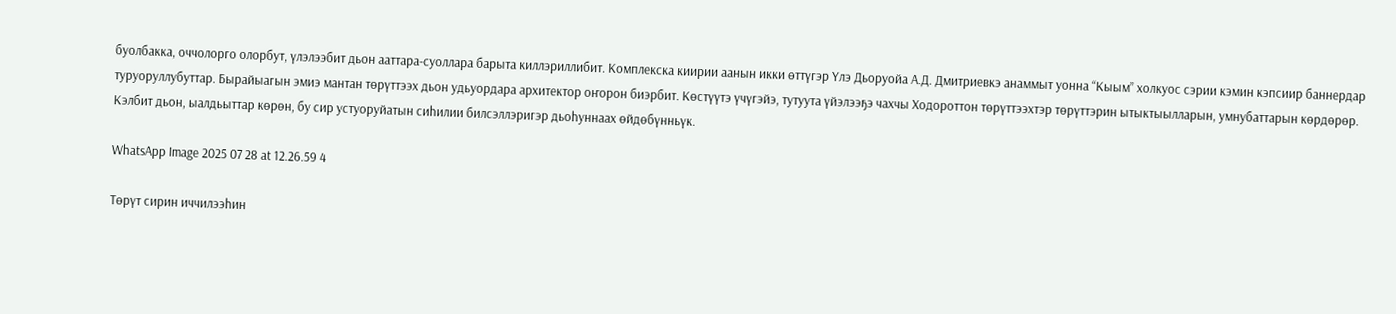буолбакка, оччолорго олорбут, үлэлээбит дьон ааттара-суоллара барыта киллэриллибит. Комплекска киирии аанын икки өттүгэр Үлэ Дьоруойа А.Д. Дмитриевкэ анаммыт уонна “Кыым” холкуос сэрии кэмин кэпсиир баннердар туруоруллубуттар. Бырайыагын эмиэ мантан төрүттээх дьон удьуордара архитектор оҥорон биэрбит. Көстүүтэ үчүгэйэ, тутуута үйэлээҕэ чахчы Ходороттон төрүттээхтэр төрүттэрин ытыктыылларын, умнубаттарын көрдөрөр. Кэлбит дьон, ыалдьыттар көрөн, бу сир устуоруйатын сиһилии билсэллэригэр дьоһуннаах өйдөбүнньүк.

WhatsApp Image 2025 07 28 at 12.26.59 4

Төрүт сирин иччилээһин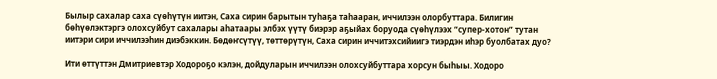Былыр сахалар саха сүөһүтүн иитэн, Саха сирин барытын туһаҕа таһааран, иччилээн олорбуттара. Билигин бөһүөлэктэргэ олохсуйбут сахалары аһатаары элбэх үүтү биэрэр аҕыйах боруода сүөһүлээх “супер-хотон” тутан иитэри сири иччилээһин диэбэккин. Бөдөҥсүтүү, төттөрүтүн, Саха сирин иччитэхсийиигэ тиэрдэн иһэр буолбатах дуо?

Ити өттүттэн Дмитриевтэр Ходороҕо кэлэн, дойдуларын иччилээн олохсуйбуттара хорсун быһыы. Ходоро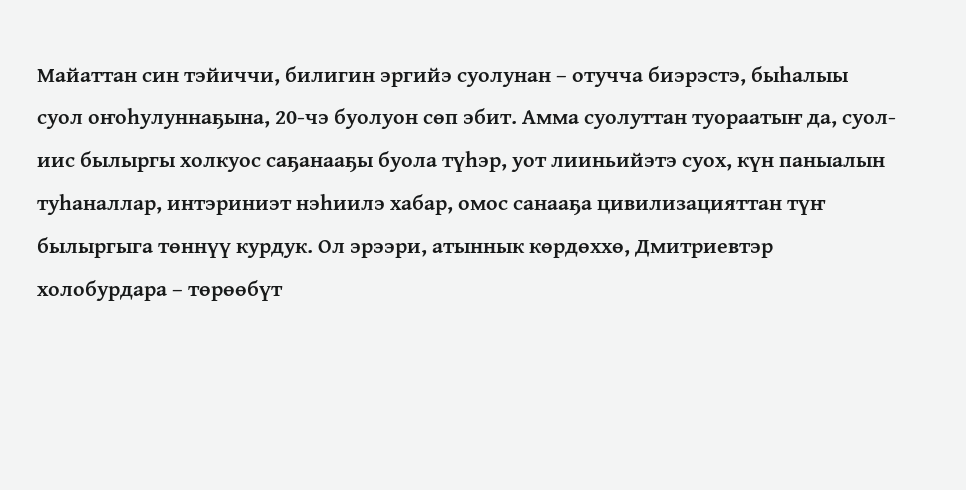Майаттан син тэйиччи, билигин эргийэ суолунан – отучча биэрэстэ, быһалыы суол оҥоһулуннаҕына, 20-чэ буолуон сөп эбит. Амма суолуттан туораатыҥ да, суол-иис былыргы холкуос саҕанааҕы буола түһэр, уот лииньийэтэ суох, күн паныалын туһаналлар, интэриниэт нэһиилэ хабар, омос санааҕа цивилизацияттан түҥ былыргыга төннүү курдук. Ол эрээри, атыннык көрдөххө, Дмитриевтэр холобурдара – төрөөбүт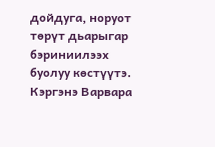дойдуга, норуот төрүт дьарыгар бэриниилээх буолуу көстүүтэ. Кэргэнэ Варвара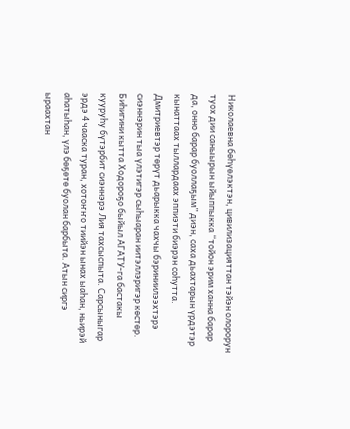Николаевна бөһүөлэктэн, цивилизацияттан тэйэн олорорун туох дии саныырын ыйыппыкка “тойон эрим ханна барар да, онно барар буоллаҕым” диэн, саха дьахтарын үрдэтэр кынаттаах тыллардаах эппиэти биэрэн соһутта. Дмитриевтэр төрүт дьарыкка чахчы бэриниилээхтэрэ сиэннэрин тыа үлэтигэр сыһыаран иитэллэригэр көстөр. Биһигини кытта Ходороҕо быйыл АГАТУ-га бастакы кууруһу бүтэрбит сиэннэрэ Лия тахсыспыта. Сарсыныгар эрдэ 4 чааска туран, хотоҥҥо тиийэн ынах ыаһан, ньирэй аһатыһан, үлэ бөҕөтө буолан барбыта. Атын сиргэ ыраахтан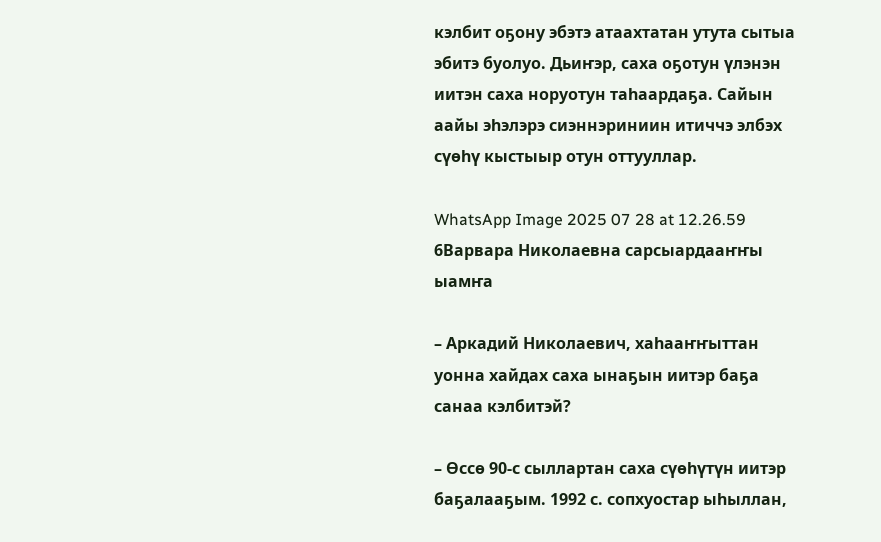кэлбит оҕону эбэтэ атаахтатан утута сытыа эбитэ буолуо. Дьиҥэр, саха оҕотун үлэнэн иитэн саха норуотун таһаардаҕа. Сайын аайы эһэлэрэ сиэннэриниин итиччэ элбэх сүөһү кыстыыр отун оттууллар.

WhatsApp Image 2025 07 28 at 12.26.59 6Варвара Николаевна сарсыардааҥҥы ыамҥа

– Аркадий Николаевич, хаһааҥҥыттан уонна хайдах саха ынаҕын иитэр баҕа санаа кэлбитэй?

– Өссө 90-с сыллартан саха сүөһүтүн иитэр баҕалааҕым. 1992 с. сопхуостар ыһыллан,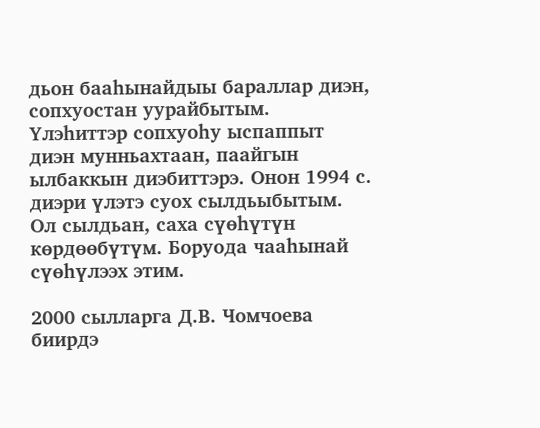дьон бааһынайдыы бараллар диэн, сопхуостан уурайбытым. Үлэһиттэр сопхуоһу ыспаппыт диэн мунньахтаан, паайгын ылбаккын диэбиттэрэ. Онон 1994 с. диэри үлэтэ суох сылдьыбытым. Ол сылдьан, саха сүөһүтүн көрдөөбүтүм. Боруода чааһынай сүөһүлээх этим.

2000 сылларга Д.В. Чомчоева биирдэ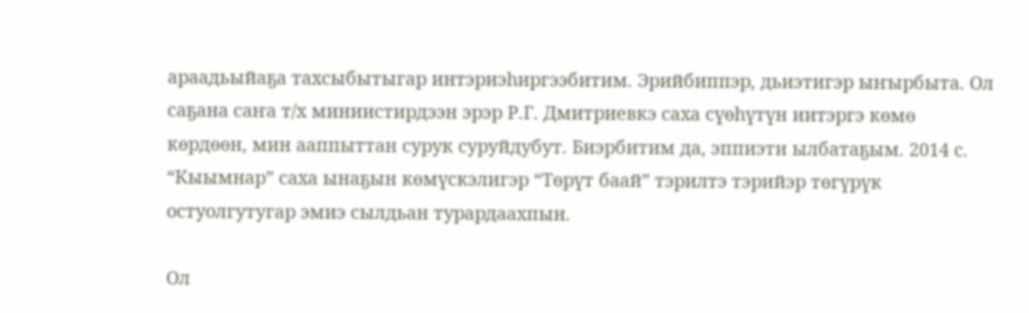араадьыйаҕа тахсыбытыгар интэриэһиргээбитим. Эрийбиппэр, дьиэтигэр ыҥырбыта. Ол саҕана саҥа т/х миниистирдээн эрэр Р.Г. Дмитриевкэ саха сүөһүтүн иитэргэ көмө көрдөөн, мин ааппыттан сурук суруйдубут. Биэрбитим да, эппиэти ылбатаҕым. 2014 с. “Кыымнар” саха ынаҕын көмүскэлигэр “Төрүт баай” тэрилтэ тэрийэр төгүрүк остуолгутугар эмиэ сылдьан турардаахпын.

Ол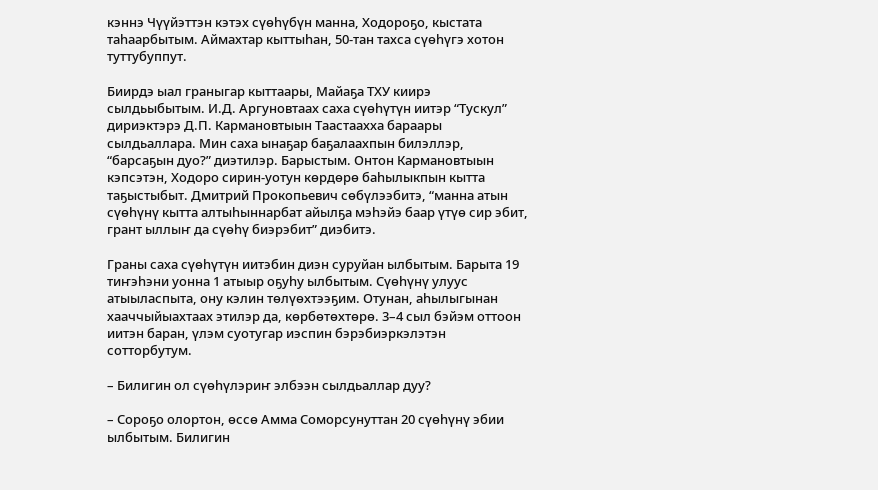кэннэ Чүүйэттэн кэтэх сүөһүбүн манна, Ходороҕо, кыстата таһаарбытым. Аймахтар кыттыһан, 50-тан тахса сүөһүгэ хотон туттубуппут.

Биирдэ ыал граныгар кыттаары, Майаҕа ТХУ киирэ сылдьыбытым. И.Д. Аргуновтаах саха сүөһүтүн иитэр “Тускул” дириэктэрэ Д.П. Кармановтыын Таастаахха бараары сылдьаллара. Мин саха ынаҕар баҕалаахпын билэллэр, “барсаҕын дуо?” диэтилэр. Барыстым. Онтон Кармановтыын кэпсэтэн, Ходоро сирин-уотун көрдөрө баһылыкпын кытта таҕыстыбыт. Дмитрий Прокопьевич сөбүлээбитэ, “манна атын сүөһүнү кытта алтыһыннарбат айылҕа мэһэйэ баар үтүө сир эбит, грант ыллыҥ да сүөһү биэрэбит” диэбитэ.

Граны саха сүөһүтүн иитэбин диэн суруйан ылбытым. Барыта 19 тиҥэһэни уонна 1 атыыр оҕуһу ылбытым. Сүөһүнү улуус атыыласпыта, ону кэлин төлүөхтээҕим. Отунан, аһылыгынан хааччыйыахтаах этилэр да, көрбөтөхтөрө. 3–4 сыл бэйэм оттоон иитэн баран, үлэм суотугар иэспин бэрэбиэркэлэтэн сотторбутум.

– Билигин ол сүөһүлэриҥ элбээн сылдьаллар дуу?

– Сороҕо олортон, өссө Амма Соморсунуттан 20 сүөһүнү эбии ылбытым. Билигин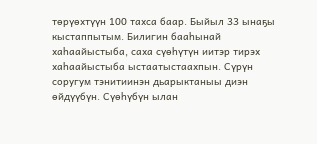төрүөхтүүн 100 тахса баар. Быйыл 33 ынаҕы кыстаппытым. Билигин бааһынай хаһаайыстыба, саха сүөһүтүн иитэр тирэх хаһаайыстыба ыстаатыстаахпын. Сүрүн соругум тэнитиинэн дьарыктаныы диэн өйдүүбүн. Сүөһүбүн ылан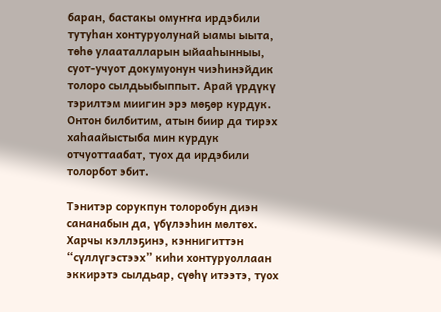баран, бастакы омуҥҥа ирдэбили тутуһан хонтуруолунай ыамы ыыта, төһө улааталларын ыйааһынныы, суот-учуот докумуонун чиэһинэйдик толоро сылдьыбыппыт. Арай үрдүкү тэрилтэм миигин эрэ мөҕөр курдук. Онтон билбитим, атын биир да тирэх хаһаайыстыба мин курдук отчуоттаабат, туох да ирдэбили толорбот эбит.

Тэнитэр сорукпун толоробун диэн сананабын да, үбүлээһин мөлтөх. Харчы кэллэҕинэ, кэннигиттэн “сүллүгэстээх” киһи хонтуруоллаан эккирэтэ сылдьар, сүөһү итээтэ, туох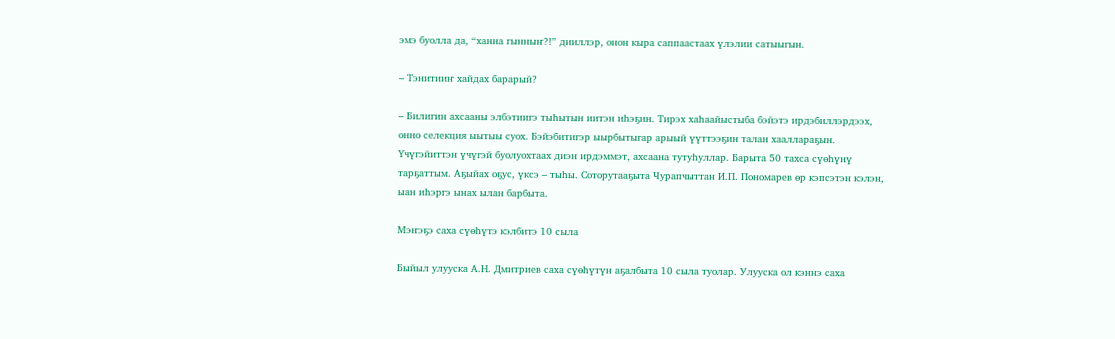эмэ буолла да, “ханна гынныҥ?!” дииллэр, онон кыра саппаастаах үлэлии сатыыгын.

– Тэнитииҥ хайдах барарый?

– Билигин ахсааны элбэтиигэ тыһытын иитэн иһэҕин. Тирэх хаһаайыстыба бэйэтэ ирдэбиллэрдээх, онно селекция ыытыы суох. Бэйэбитигэр ыырбытыгар арыый үүттээҕин талан хааллараҕын. Үчүгэйиттэн үчүгэй буолуохтаах диэн ирдэммэт, ахсаана тутуһуллар. Барыта 50 тахса сүөһүнү тарҕаттым. Аҕыйах оҕус, үксэ – тыһы. Соторутааҕыта Чурапчыттан И.П. Пономарев өр кэпсэтэн кэлэн, ыан иһэргэ ынах ылан барбыта.

Мэҥэҕэ саха сүөһүтэ кэлбитэ 10 сыла

Быйыл улууска А.Н. Дмитриев саха сүөһүтүн аҕалбыта 10 сыла туолар. Улууска ол кэннэ саха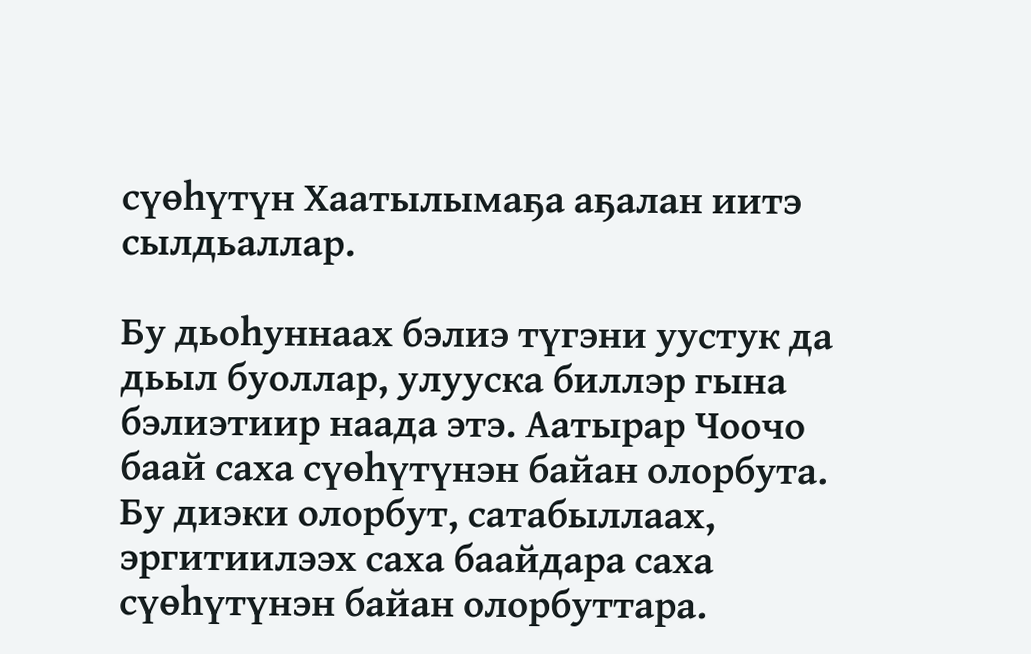сүөһүтүн Хаатылымаҕа аҕалан иитэ сылдьаллар.

Бу дьоһуннаах бэлиэ түгэни уустук да дьыл буоллар, улууска биллэр гына бэлиэтиир наада этэ. Аатырар Чоочо баай саха сүөһүтүнэн байан олорбута. Бу диэки олорбут, сатабыллаах, эргитиилээх саха баайдара саха сүөһүтүнэн байан олорбуттара.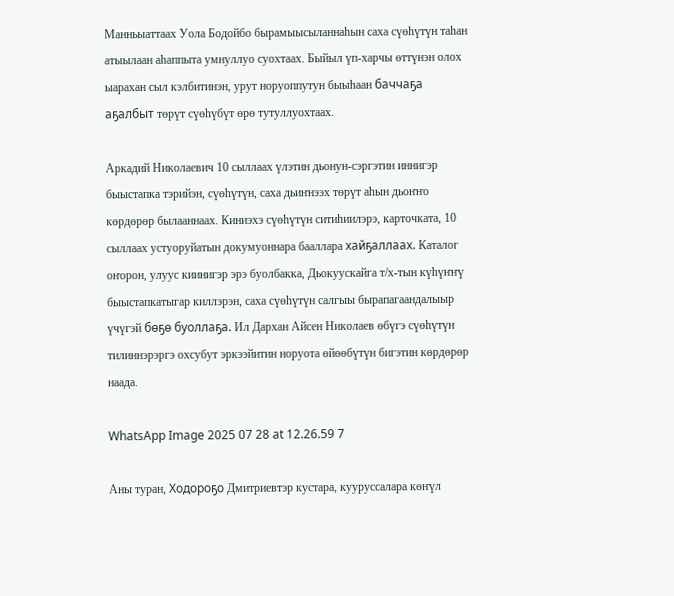Манньыаттаах Уола Бодойбо бырамыысыланнаһын саха сүөһүтүн таһан атыылаан аһаппыта умнуллуо суохтаах. Быйыл үп-харчы өттүнэн олох ыарахан сыл кэлбитинэн, урут норуоппутун быыһаан баччаҕа аҕалбыт төрүт сүөһүбүт өрө тутуллуохтаах.

Аркадий Николаевич 10 сыллаах үлэтин дьонун-сэргэтин иннигэр быыстапка тэрийэн, сүөһүтүн, саха дьиҥнээх төрүт аһын дьоҥҥо көрдөрөр былааннаах. Киниэхэ сүөһүтүн ситиһиилэрэ, карточката, 10 сыллаах устуоруйатын докумуоннара бааллара хайҕаллаах. Каталог оҥорон, улуус киинигэр эрэ буолбакка, Дьокуускайга т/х-тын күһүҥҥү быыстапкатыгар киллэрэн, саха сүөһүтүн салгыы бырапагаандалыыр үчүгэй бөҕө буоллаҕа. Ил Дархан Айсен Николаев өбүгэ сүөһүтүн тилиннэрэргэ охсубут эркээйитин норуота өйөөбүтүн бигэтин көрдөрөр наада.

WhatsApp Image 2025 07 28 at 12.26.59 7

Аны туран, Ходороҕо Дмитриевтэр кустара, кууруссалара көҥүл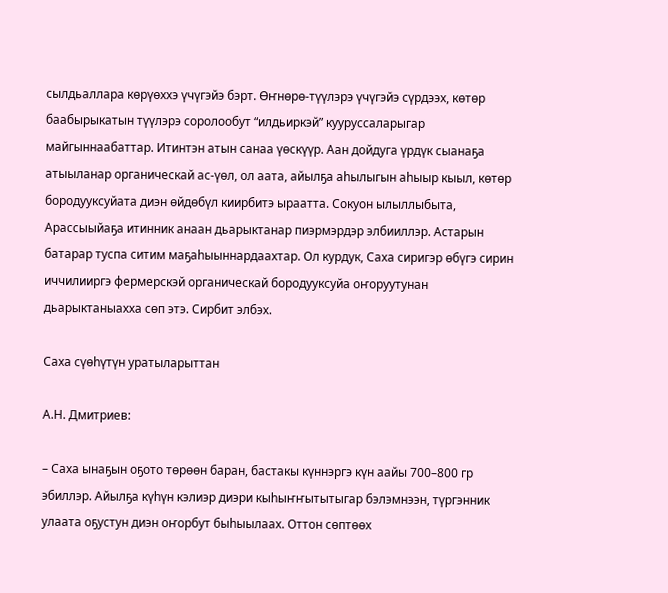сылдьаллара көрүөххэ үчүгэйэ бэрт. Өҥнөрө-түүлэрэ үчүгэйэ сүрдээх, көтөр баабырыкатын түүлэрэ соролообут “илдьиркэй” кууруссаларыгар майгыннаабаттар. Итинтэн атын санаа үөскүүр. Аан дойдуга үрдүк сыанаҕа атыыланар органическай ас-үөл, ол аата, айылҕа аһылыгын аһыыр кыыл, көтөр бородууксуйата диэн өйдөбүл киирбитэ ыраатта. Сокуон ылыллыбыта, Арассыыйаҕа итинник анаан дьарыктанар пиэрмэрдэр элбииллэр. Астарын батарар туспа ситим маҕаһыыннардаахтар. Ол курдук, Саха сиригэр өбүгэ сирин иччилииргэ фермерскэй органическай бородууксуйа оҥоруутунан дьарыктаныахха сөп этэ. Сирбит элбэх.

Саха сүөһүтүн уратыларыттан

А.Н. Дмитриев:

– Саха ынаҕын оҕото төрөөн баран, бастакы күннэргэ күн аайы 700–800 гр эбиллэр. Айылҕа күһүн кэлиэр диэри кыһыҥҥытытыгар бэлэмнээн, түргэнник улаата оҕустун диэн оҥорбут быһыылаах. Оттон сөптөөх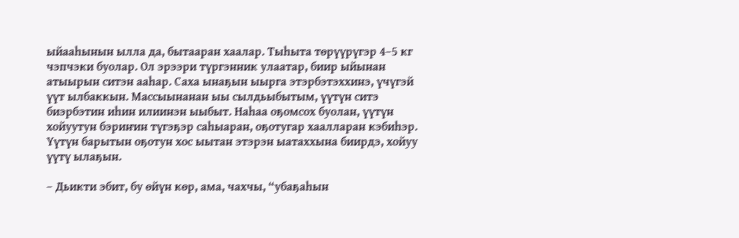ыйааһынын ылла да, бытааран хаалар. Тыһыта төрүүрүгэр 4–5 кг чэпчэки буолар. Ол эрээри түргэнник улаатар, биир ыйынан атыырын ситэн ааһар. Саха ынаҕын ыырга этэрбэтэххинэ, үчүгэй үүт ылбаккын. Массыынанан ыы сылдьыбытым, үүтүн ситэ биэрбэтин иһин илиинэн ыыбыт. Наһаа оҕомсох буолан, үүтүн хойуутун бэриҥин түгэҕэр саһыаран, оҕотугар хаалларан кэбиһэр. Үүтүн барытын оҕотун хос ыытан этэрэн ыатаххына биирдэ, хойуу үүтү ылаҕын.

– Дьикти эбит, бу өйүн көр, ама, чахчы, “убаҕаһын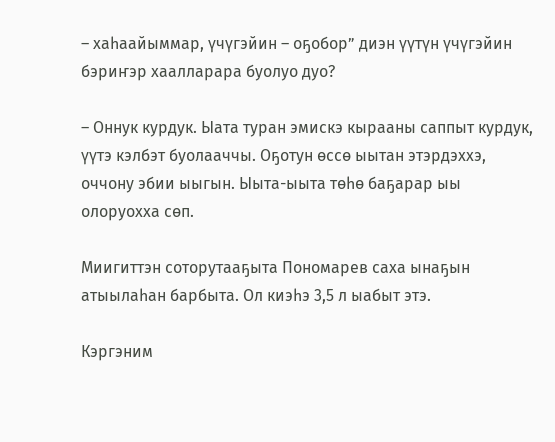– хаһаайыммар, үчүгэйин – оҕобор” диэн үүтүн үчүгэйин бэриҥэр хаалларара буолуо дуо?

– Оннук курдук. Ыата туран эмискэ кырааны саппыт курдук, үүтэ кэлбэт буолааччы. Оҕотун өссө ыытан этэрдэххэ, оччону эбии ыыгын. Ыыта-ыыта төһө баҕарар ыы олоруохха сөп.

Миигиттэн соторутааҕыта Пономарев саха ынаҕын атыылаһан барбыта. Ол киэһэ 3,5 л ыабыт этэ.

Кэргэним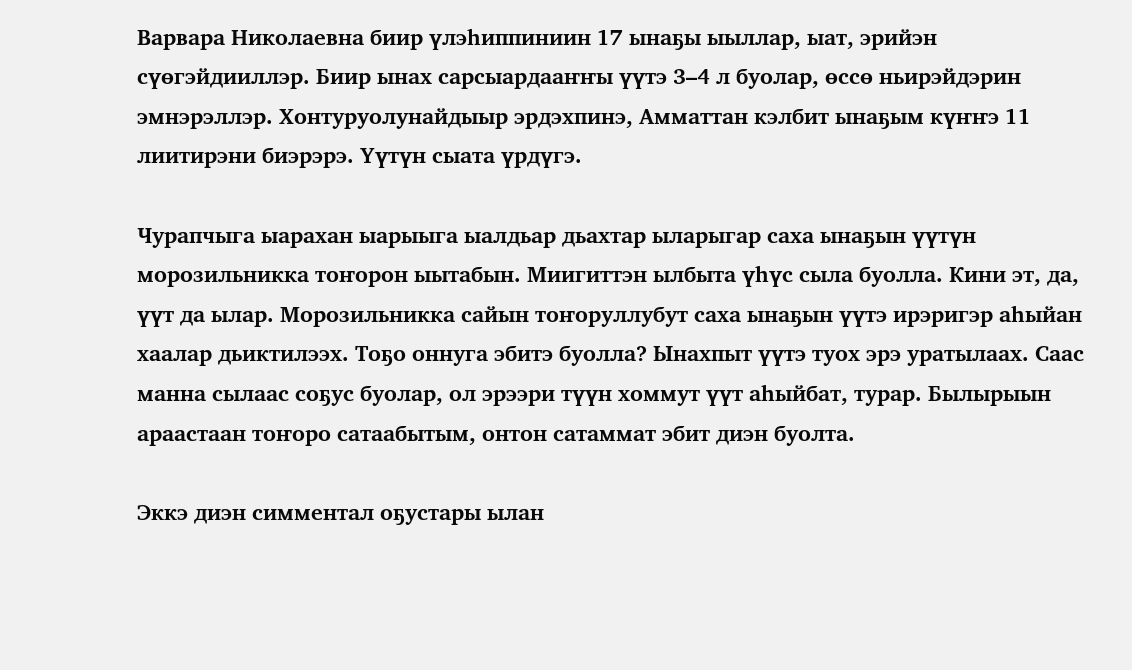Варвара Николаевна биир үлэһиппиниин 17 ынаҕы ыыллар, ыат, эрийэн сүөгэйдииллэр. Биир ынах сарсыардааҥҥы үүтэ 3–4 л буолар, өссө ньирэйдэрин эмнэрэллэр. Хонтуруолунайдыыр эрдэхпинэ, Амматтан кэлбит ынаҕым күҥҥэ 11 лиитирэни биэрэрэ. Үүтүн сыата үрдүгэ.

Чурапчыга ыарахан ыарыыга ыалдьар дьахтар ыларыгар саха ынаҕын үүтүн морозильникка тоҥорон ыытабын. Миигиттэн ылбыта үһүс сыла буолла. Кини эт, да, үүт да ылар. Морозильникка сайын тоҥоруллубут саха ынаҕын үүтэ ирэригэр аһыйан хаалар дьиктилээх. Тоҕо оннуга эбитэ буолла? Ынахпыт үүтэ туох эрэ уратылаах. Саас манна сылаас соҕус буолар, ол эрээри түүн хоммут үүт аһыйбат, турар. Былырыын араастаан тоҥоро сатаабытым, онтон сатаммат эбит диэн буолта.

Эккэ диэн симментал оҕустары ылан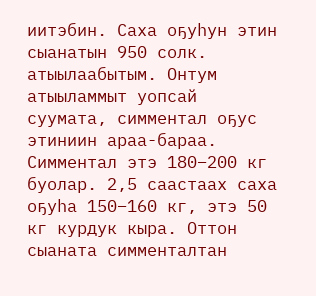иитэбин. Саха оҕуһун этин сыанатын 950 солк. атыылаабытым. Онтум атыыламмыт уопсай суумата, симментал оҕус этиниин араа-бараа. Симментал этэ 180–200 кг буолар. 2,5 саастаах саха оҕуһа 150–160 кг, этэ 50 кг курдук кыра. Оттон сыаната симменталтан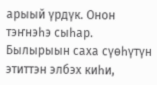арыый үрдүк. Онон тэҥнэһэ сыһар. Былырыын саха сүөһүтүн этиттэн элбэх киһи,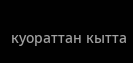куораттан кытта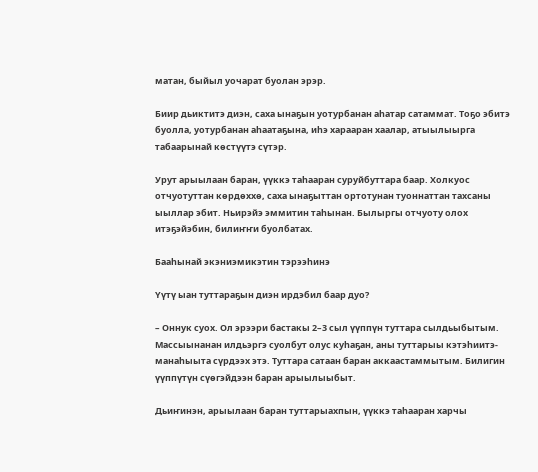матан, быйыл уочарат буолан эрэр.

Биир дьиктитэ диэн, саха ынаҕын уотурбанан аһатар сатаммат. Тоҕо эбитэ буолла, уотурбанан аһаатаҕына, иһэ харааран хаалар, атыылыырга табаарынай көстүүтэ сүтэр.

Урут арыылаан баран, үүккэ таһааран суруйбуттара баар. Холкуос отчуотуттан көрдөххө, саха ынаҕыттан ортотунан туоннаттан тахсаны ыыллар эбит. Ньирэйэ эммитин таһынан. Былыргы отчуоту олох итэҕэйэбин, билиҥҥи буолбатах.

Бааһынай экэниэмикэтин тэрээһинэ

Үүтү ыан туттараҕын диэн ирдэбил баар дуо?

– Оннук суох. Ол эрээри бастакы 2–3 сыл үүппүн туттара сылдьыбытым. Массыынанан илдьэргэ суолбут олус куһаҕан, аны туттарыы кэтэһиитэ-манаһыыта сүрдээх этэ. Туттара сатаан баран аккаастаммытым. Билигин үүппүтүн сүөгэйдээн баран арыылыыбыт.

Дьиҥинэн, арыылаан баран туттарыахпын, үүккэ таһааран харчы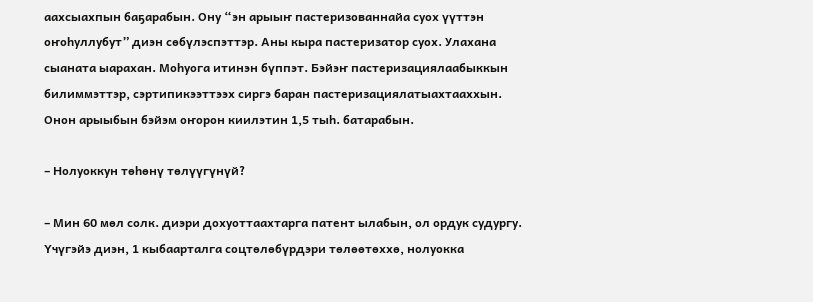аахсыахпын баҕарабын. Ону “эн арыыҥ пастеризованнайа суох үүттэн оҥоһуллубут” диэн сөбүлэспэттэр. Аны кыра пастеризатор суох. Улахана сыаната ыарахан. Моһуога итинэн бүппэт. Бэйэҥ пастеризациялаабыккын билиммэттэр, сэртипикээттээх сиргэ баран пастеризациялатыахтааххын. Онон арыыбын бэйэм оҥорон киилэтин 1,5 тыһ. батарабын.

– Нолуоккун төһөнү төлүүгүнүй?

– Мин 60 мөл солк. диэри дохуоттаахтарга патент ылабын, ол ордук судургу. Үчүгэйэ диэн, 1 кыбаарталга соцтөлөбүрдэри төлөөтөххө, нолуокка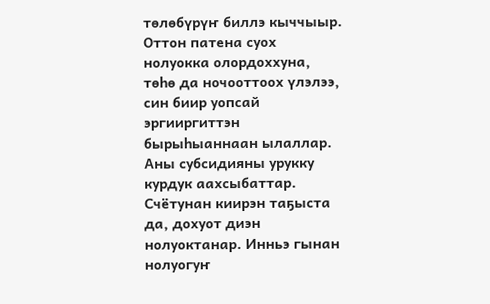төлөбүрүҥ биллэ кыччыыр. Оттон патена суох нолуокка олордоххуна, төһө да ночооттоох үлэлээ, син биир уопсай эргииргиттэн бырыһыаннаан ылаллар. Аны субсидияны урукку курдук аахсыбаттар. Счётунан киирэн таҕыста да, дохуот диэн нолуоктанар. Инньэ гынан нолуогуҥ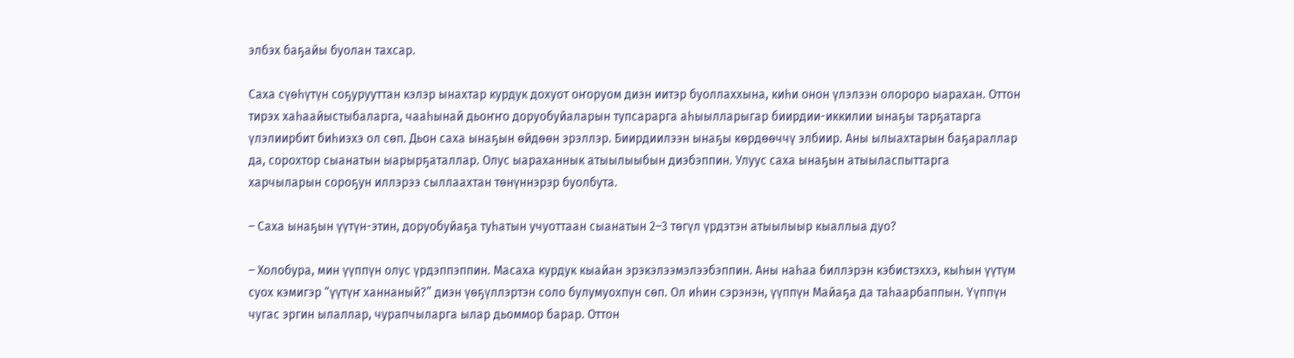элбэх баҕайы буолан тахсар.

Саха сүөһүтүн соҕурууттан кэлэр ынахтар курдук дохуот оҥоруом диэн иитэр буоллаххына, киһи онон үлэлээн олороро ыарахан. Оттон тирэх хаһаайыстыбаларга, чааһынай дьоҥҥо доруобуйаларын тупсарарга аһыылларыгар биирдии-иккилии ынаҕы тарҕатарга үлэлиирбит биһиэхэ ол сөп. Дьон саха ынаҕын өйдөөн эрэллэр. Биирдиилээн ынаҕы көрдөөччү элбиир. Аны ылыахтарын баҕараллар да, сорохтор сыанатын ыарырҕаталлар. Олус ыараханнык атыылыыбын диэбэппин. Улуус саха ынаҕын атыыласпыттарга харчыларын сороҕун иллэрээ сыллаахтан төнүннэрэр буолбута.

– Саха ынаҕын үүтүн-этин, доруобуйаҕа туһатын учуоттаан сыанатын 2–3 төгүл үрдэтэн атыылыыр кыаллыа дуо?

– Холобура, мин үүппүн олус үрдэппэппин. Масаха курдук кыайан эрэкэлээмэлээбэппин. Аны наһаа биллэрэн кэбистэххэ, кыһын үүтүм суох кэмигэр “үүтүҥ ханнаный?” диэн үөҕүллэртэн соло булумуохпун сөп. Ол иһин сэрэнэн, үүппүн Майаҕа да таһаарбаппын. Үүппүн чугас эргин ылаллар, чурапчыларга ылар дьоммор барар. Оттон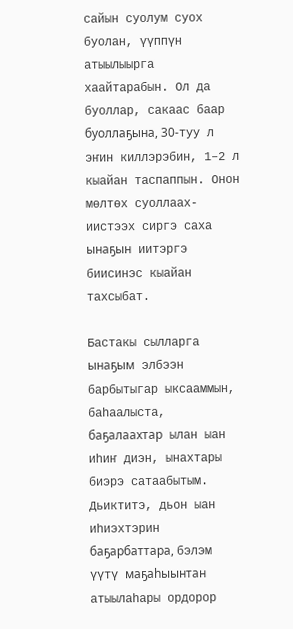сайын суолум суох буолан, үүппүн атыылыырга хаайтарабын. Ол да буоллар, сакаас баар буоллаҕына, 30-туу л эҥин киллэрэбин, 1–2 л кыайан таспаппын. Онон мөлтөх суоллаах-иистээх сиргэ саха ынаҕын иитэргэ биисинэс кыайан тахсыбат.

Бастакы сылларга ынаҕым элбээн барбытыгар ыксааммын, баһаалыста, баҕалаахтар ылан ыан иһиҥ диэн, ынахтары биэрэ сатаабытым. Дьиктитэ, дьон ыан иһиэхтэрин баҕарбаттара, бэлэм үүтү маҕаһыынтан атыылаһары ордорор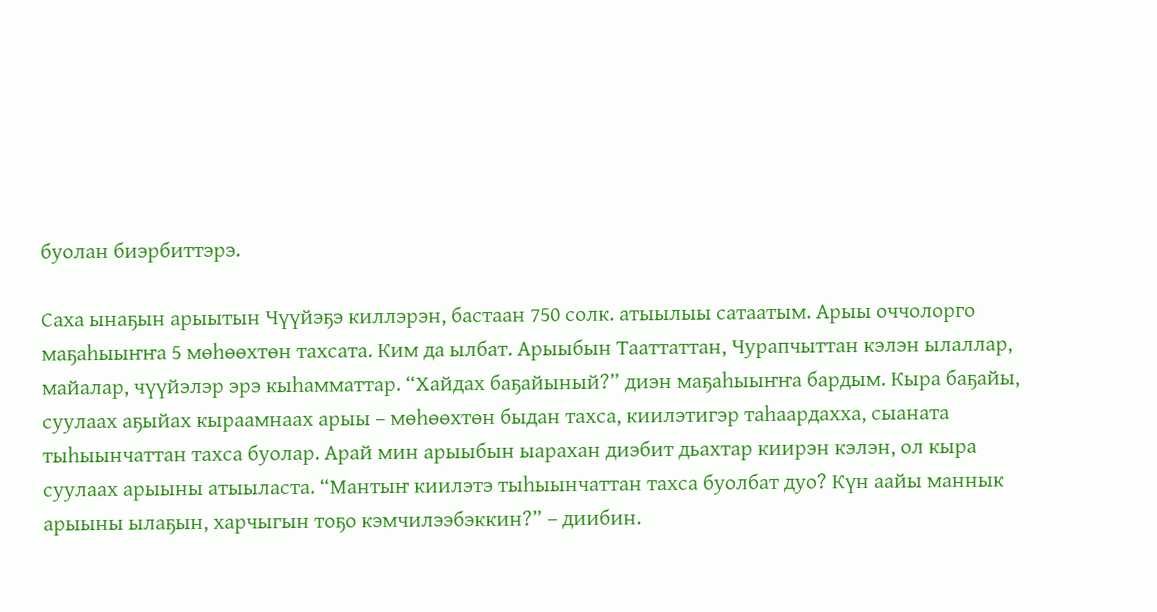буолан биэрбиттэрэ.

Саха ынаҕын арыытын Чүүйэҕэ киллэрэн, бастаан 750 солк. атыылыы сатаатым. Арыы оччолорго маҕаһыыҥҥа 5 мөһөөхтөн тахсата. Ким да ылбат. Арыыбын Тааттаттан, Чурапчыттан кэлэн ылаллар, майалар, чүүйэлэр эрэ кыһамматтар. “Хайдах баҕайыный?” диэн маҕаһыыҥҥа бардым. Кыра баҕайы, суулаах аҕыйах кыраамнаах арыы – мөһөөхтөн быдан тахса, киилэтигэр таһаардахха, сыаната тыһыынчаттан тахса буолар. Арай мин арыыбын ыарахан диэбит дьахтар киирэн кэлэн, ол кыра суулаах арыыны атыыласта. “Мантыҥ киилэтэ тыһыынчаттан тахса буолбат дуо? Күн аайы маннык арыыны ылаҕын, харчыгын тоҕо кэмчилээбэккин?” – диибин.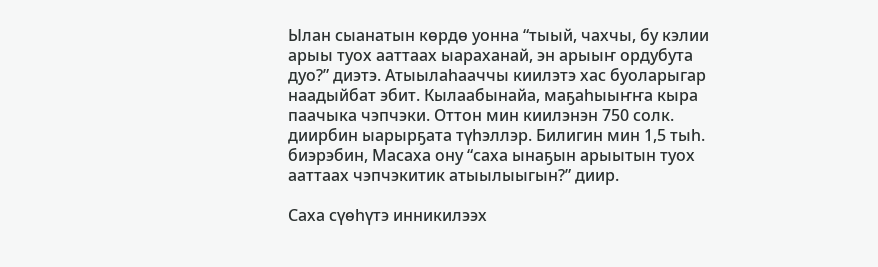Ылан сыанатын көрдө уонна “тыый, чахчы, бу кэлии арыы туох ааттаах ыараханай, эн арыыҥ ордубута дуо?” диэтэ. Атыылаһааччы киилэтэ хас буоларыгар наадыйбат эбит. Кылаабынайа, маҕаһыыҥҥа кыра паачыка чэпчэки. Оттон мин киилэнэн 750 солк. диирбин ыарырҕата түһэллэр. Билигин мин 1,5 тыһ. биэрэбин, Масаха ону “саха ынаҕын арыытын туох ааттаах чэпчэкитик атыылыыгын?” диир.

Саха сүөһүтэ инникилээх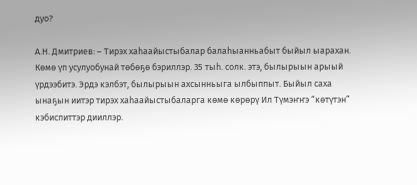дуо?

А.Н. Дмитриев: – Тирэх хаһаайыстыбалар балаһыанньабыт быйыл ыарахан. Көмө үп усулуобунай төбөҕө бэриллэр. 35 тыһ. солк. этэ, былырыын арыый үрдээбитэ. Эрдэ кэлбэт, былырыын ахсынньыга ылбыппыт. Быйыл саха ынаҕын иитэр тирэх хаһаайыстыбаларга көмө көрөрү Ил Түмэҥҥэ “көтүтэн” кэбиспиттэр дииллэр.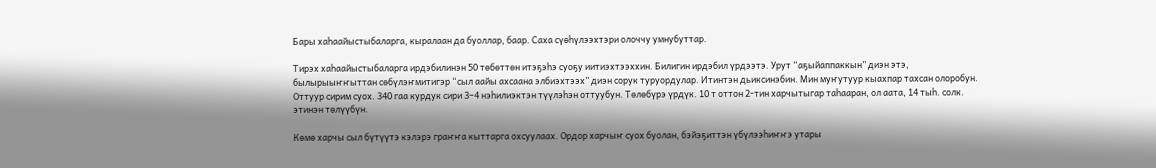Бары хаһаайыстыбаларга, кыралаан да буоллар, баар. Саха сүөһүлээхтэри олоччу умнубуттар.

Тирэх хаһаайыстыбаларга ирдэбилинэн 50 төбөттөн итэҕэһэ суоҕу иитиэхтээххин. Билигин ирдэбил үрдээтэ. Урут “аҕыйаппаккын” диэн этэ, былырыыҥҥыттан сөбүлэҥмитигэр “сыл аайы ахсаана элбиэхтээх” диэн сорук туруордулар. Итинтэн дьиксинэбин. Мин муҥутуур кыахпар тахсан олоробун. Оттуур сирим суох. 340 гаа курдук сири 3–4 нэһилиэктэн түүлэһэн оттуубун. Төлөбүрэ үрдүк. 10 т оттон 2-тин харчытыгар таһааран, ол аата, 14 тыһ. солк. этинэн төлүүбүн.

Көмө харчы сыл бүтүүтэ кэлэрэ граҥҥа кыттарга охсуулаах. Ордор харчыҥ суох буолан, бэйэҕиттэн үбүлээһиҥҥэ утары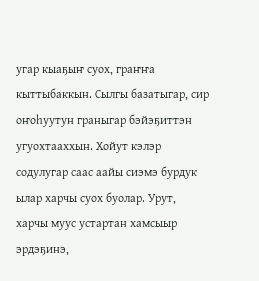угар кыаҕыҥ суох, граҥҥа кыттыбаккын. Сылгы базатыгар, сир оҥоһуутун граныгар бэйэҕиттэн угуохтааххын. Хойут кэлэр содулугар саас аайы сиэмэ бурдук ылар харчы суох буолар. Урут, харчы муус устартан хамсыыр эрдэҕинэ,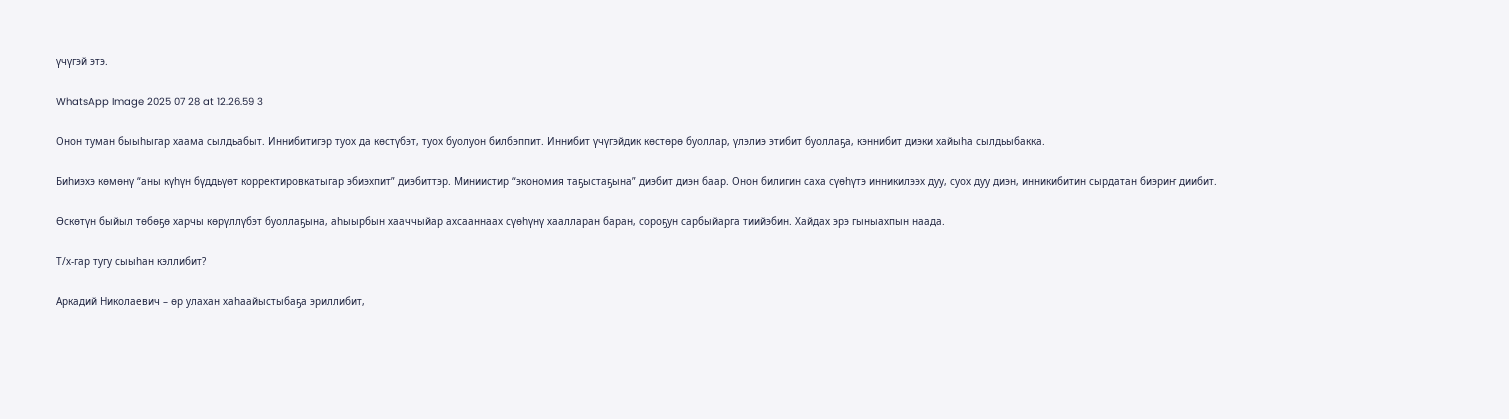үчүгэй этэ.

WhatsApp Image 2025 07 28 at 12.26.59 3

Онон туман быыһыгар хаама сылдьабыт. Иннибитигэр туох да көстүбэт, туох буолуон билбэппит. Иннибит үчүгэйдик көстөрө буоллар, үлэлиэ этибит буоллаҕа, кэннибит диэки хайыһа сылдьыбакка.

Биһиэхэ көмөнү “аны күһүн бүддьүөт корректировкатыгар эбиэхпит” диэбиттэр. Миниистир “экономия таҕыстаҕына” диэбит диэн баар. Онон билигин саха сүөһүтэ инникилээх дуу, суох дуу диэн, инникибитин сырдатан биэриҥ диибит.

Өскөтүн быйыл төбөҕө харчы көрүллүбэт буоллаҕына, аһыырбын хааччыйар ахсааннаах сүөһүнү хаалларан баран, сороҕун сарбыйарга тиийэбин. Хайдах эрэ гыныахпын наада.

Т/х-гар тугу сыыһан кэллибит?

Аркадий Николаевич – өр улахан хаһаайыстыбаҕа эриллибит,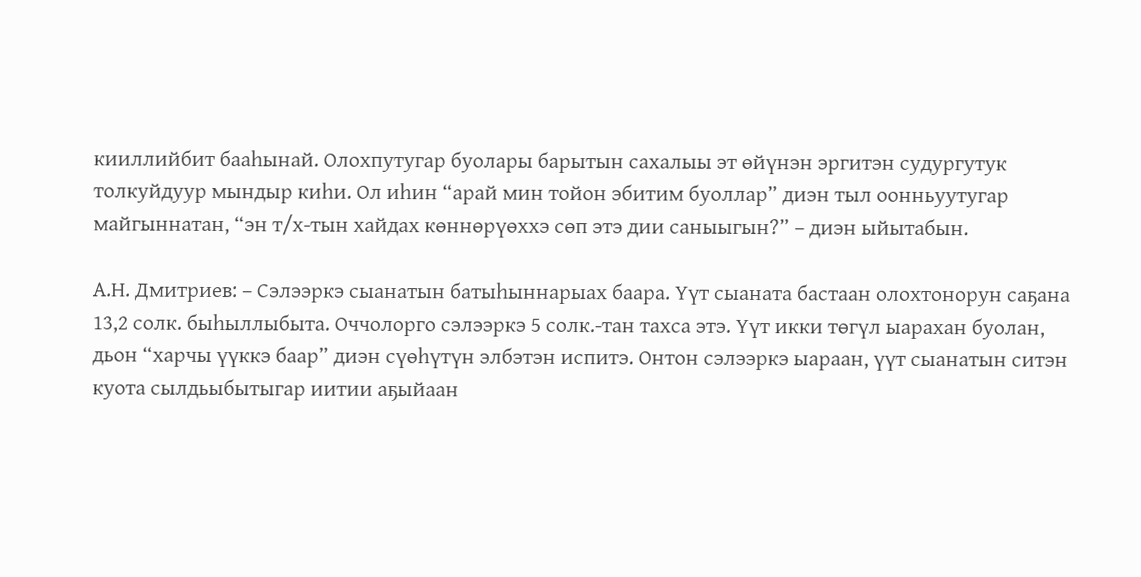кииллийбит бааһынай. Олохпутугар буолары барытын сахалыы эт өйүнэн эргитэн судургутук толкуйдуур мындыр киһи. Ол иһин “арай мин тойон эбитим буоллар” диэн тыл оонньуутугар майгыннатан, “эн т/х-тын хайдах көннөрүөххэ сөп этэ дии саныыгын?” – диэн ыйытабын.

А.Н. Дмитриев: – Сэлээркэ сыанатын батыһыннарыах баара. Үүт сыаната бастаан олохтонорун саҕана 13,2 солк. быһыллыбыта. Оччолорго сэлээркэ 5 солк.-тан тахса этэ. Үүт икки төгүл ыарахан буолан, дьон “харчы үүккэ баар” диэн сүөһүтүн элбэтэн испитэ. Онтон сэлээркэ ыараан, үүт сыанатын ситэн куота сылдьыбытыгар иитии аҕыйаан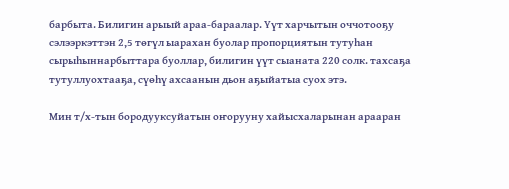барбыта. Билигин арыый араа-бараалар. Үүт харчытын оччотооҕу сэлээркэттэн 2,5 төгүл ыарахан буолар пропорциятын тутуһан сырыһыннарбыттара буоллар, билигин үүт сыаната 220 солк. тахсаҕа тутуллуохтааҕа, сүөһү ахсаанын дьон аҕыйатыа суох этэ.

Мин т/х-тын бородууксуйатын оҥорууну хайысхаларынан арааран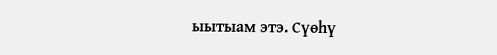ыытыам этэ. Сүөһү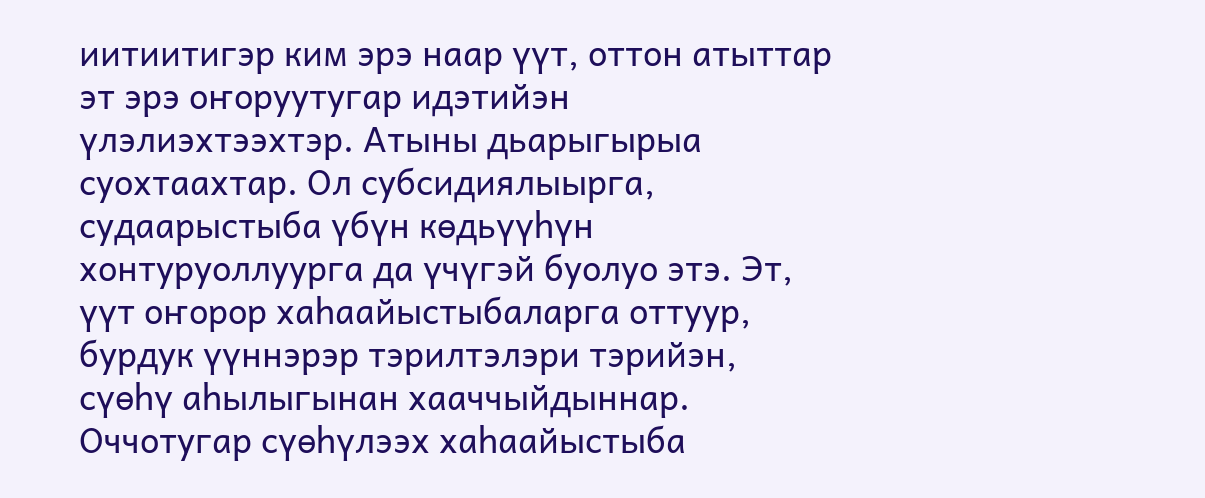иитиитигэр ким эрэ наар үүт, оттон атыттар эт эрэ оҥоруутугар идэтийэн үлэлиэхтээхтэр. Атыны дьарыгырыа суохтаахтар. Ол субсидиялыырга, судаарыстыба үбүн көдьүүһүн хонтуруоллуурга да үчүгэй буолуо этэ. Эт, үүт оҥорор хаһаайыстыбаларга оттуур, бурдук үүннэрэр тэрилтэлэри тэрийэн, сүөһү аһылыгынан хааччыйдыннар. Оччотугар сүөһүлээх хаһаайыстыба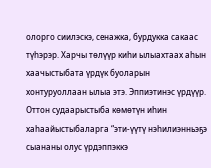олорго сиилэскэ, сенажка, бурдукка сакаас түһэрэр. Харчы төлүүр киһи ылыахтаах аһын хаачыстыбата үрдүк буоларын хонтуруоллаан ылыа этэ. Эппиэтинэс үрдүүр. Оттон судаарыстыба көмөтүн иһин хаһаайыстыбаларга “эти-үүтү нэһилиэнньэҕэ сыананы олус үрдэппэккэ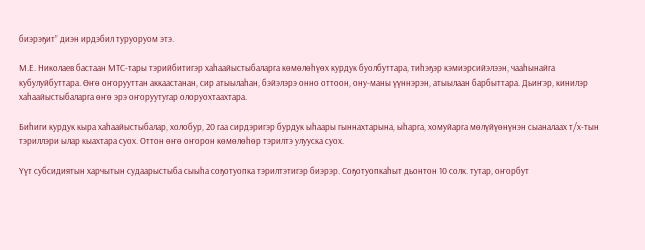биэрэҕит” диэн ирдэбил туруоруом этэ.

М.Е. Николаев бастаан МТС-тары тэрийбитигэр хаһаайыстыбаларга көмөлөһүөх курдук буолбуттара, тиһэҕэр кэмиэрсийэлээн, чааһынайга кубулуйбуттара. Өҥө оҥорууттан аккаастанан, сир атыылаһан, бэйэлэрэ онно оттоон, ону-маны үүннэрэн, атыылаан барбыттара. Дьиҥэр, кинилэр хаһаайыстыбаларга өҥө эрэ оҥоруутугар олоруохтаахтара.

Биһиги курдук кыра хаһаайыстыбалар, холобур, 20 гаа сирдэригэр бурдук ыһаары гыннахтарына, ыһарга, хомуйарга мөлүйүөнүнэн сыаналаах т/х-тын тэриллэри ылар кыахтара суох. Оттон өҥө оҥорон көмөлөһөр тэрилтэ улууска суох.

Үүт субсидиятын харчытын судаарыстыба сыыһа соҕотуопка тэрилтэтигэр биэрэр. Соҕотуопкаһыт дьонтон 10 солк. тутар, оҥорбут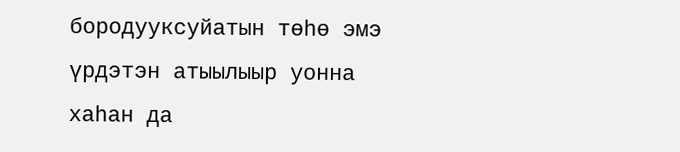бородууксуйатын төһө эмэ үрдэтэн атыылыыр уонна хаһан да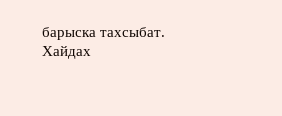барыска тахсыбат. Хайдах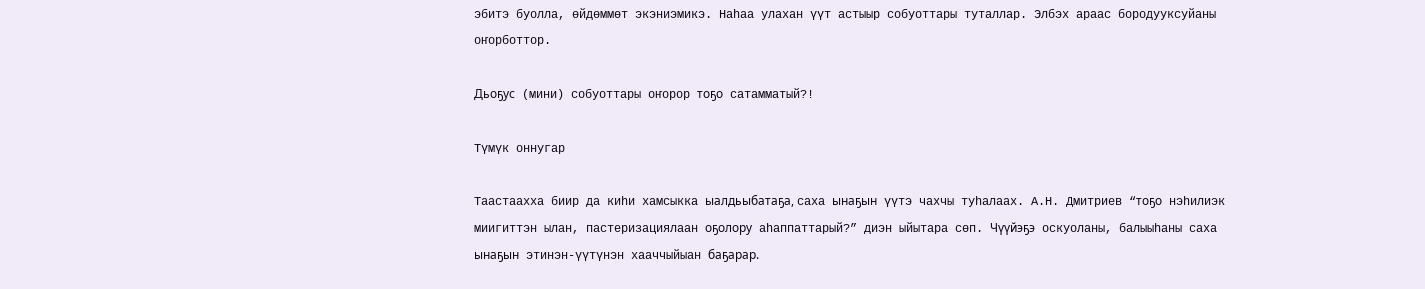эбитэ буолла, өйдөммөт экэниэмикэ. Наһаа улахан үүт астыыр собуоттары туталлар. Элбэх араас бородууксуйаны оҥорботтор.

Дьоҕус (мини) собуоттары оҥорор тоҕо сатамматый?!

Түмүк оннугар

Таастаахха биир да киһи хамсыкка ыалдьыбатаҕа, саха ынаҕын үүтэ чахчы туһалаах. А.Н. Дмитриев “тоҕо нэһилиэк миигиттэн ылан, пастеризациялаан оҕолору аһаппаттарый?” диэн ыйытара сөп. Чүүйэҕэ оскуоланы, балыыһаны саха ынаҕын этинэн-үүтүнэн хааччыйыан баҕарар.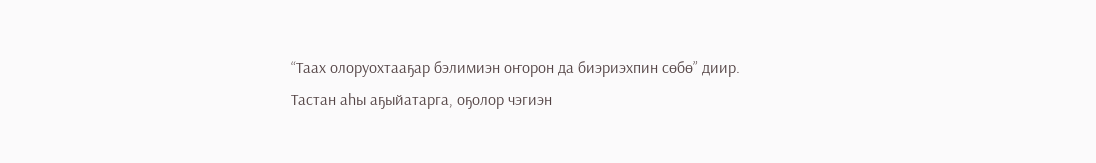“Таах олоруохтааҕар бэлимиэн оҥорон да биэриэхпин сөбө” диир. Тастан аһы аҕыйатарга, оҕолор чэгиэн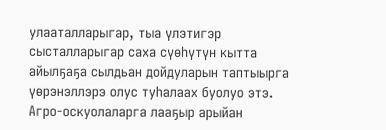улааталларыгар, тыа үлэтигэр сысталларыгар саха сүөһүтүн кытта айылҕаҕа сылдьан дойдуларын таптыырга үөрэнэллэрэ олус туһалаах буолуо этэ. Агро-оскуолаларга лааҕыр арыйан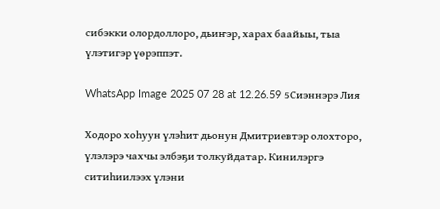сибэкки олордоллоро, дьиҥэр, харах баайыы, тыа үлэтигэр үөрэппэт.

WhatsApp Image 2025 07 28 at 12.26.59 5Сиэннэрэ Лия

Ходоро хоһуун үлэһит дьонун Дмитриевтэр олохторо, үлэлэрэ чахчы элбэҕи толкуйдатар. Кинилэргэ ситиһиилээх үлэни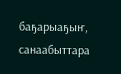баҕарыаҕыҥ, санаабыттара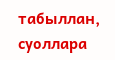табыллан, суоллара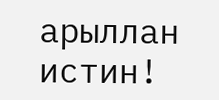арыллан истин!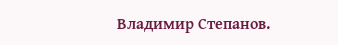Владимир Степанов.